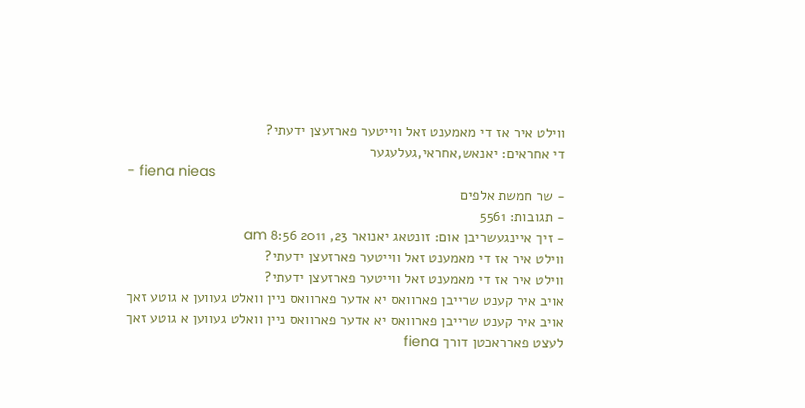ווילט איר אז די מאמענט זאל ווייטער פארזעצן ידעתי?
די אחראים: יאנאש,אחראי,געלעגער
- fiena nieas
- שר חמשת אלפים
- תגובות: 5561
- זיך איינגעשריבן אום: זונטאג יאנואר 23, 2011 8:56 am
ווילט איר אז די מאמענט זאל ווייטער פארזעצן ידעתי?
ווילט איר אז די מאמענט זאל ווייטער פארזעצן ידעתי?
אויב איר קענט שרייבן פארוואס יא אדער פארוואס ניין וואלט געווען א גוטע זאך
אויב איר קענט שרייבן פארוואס יא אדער פארוואס ניין וואלט געווען א גוטע זאך
לעצט פארראכטן דורך fiena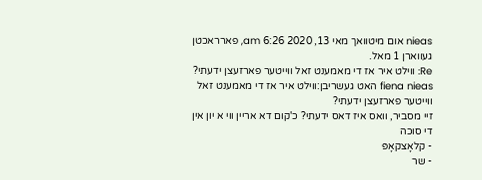nieas אום מיטוואך מאי 13, 2020 6:26 am, פארראכטן געווארן 1 מאל.
Re: ווילט איר אז די מאמענט זאל ווייטער פארזעצן ידעתי?
fiena nieas האט געשריבן:ווילט איר אז די מאמענט זאל ווייטער פארזעצן ידעתי?
זיי מסביר, וואס איז דאס ידעתי? כ'קום דא אריין ווי א יון אין די סוכה
- קלאָצקאָפּ
- שר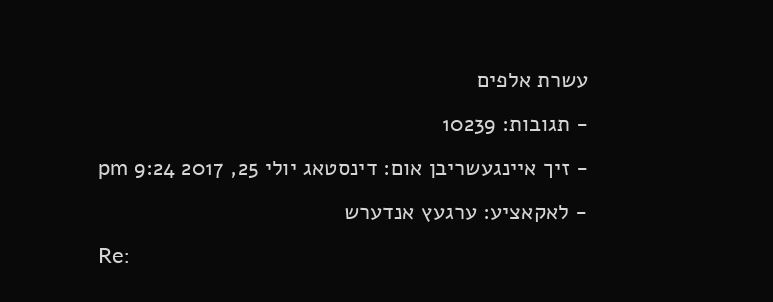עשרת אלפים
- תגובות: 10239
- זיך איינגעשריבן אום: דינסטאג יולי 25, 2017 9:24 pm
- לאקאציע: ערגעץ אנדערש
Re: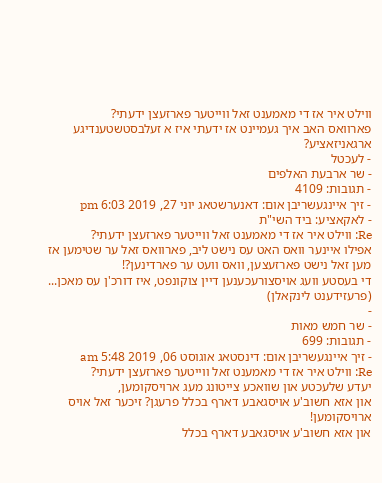ווילט איר אז די מאמענט זאל ווייטער פארזעצן ידעתי?
פארוואס האב איך געמיינט אז ידעתי איז א זעלבסטשטענדיגע ארגאניזאציע?
- לעכטל
- שר ארבעת האלפים
- תגובות: 4109
- זיך איינגעשריבן אום: דאנערשטאג יוני 27, 2019 6:03 pm
- לאקאציע: ביד השי"ת
Re: ווילט איר אז די מאמענט זאל ווייטער פארזעצן ידעתי?
אפילו איינער וואס האט עס נישט ליב, פארוואס זאל ער שטימען אז מען זאל נישט פארזעצען, וואס וועט ער פארדינען?!
די בעסטע וועג אויסצורעכענען דיין צוקונפט, איז דורכ'ן עס מאכן... (פרעזידענט לינקאלן)
-
- שר חמש מאות
- תגובות: 699
- זיך איינגעשריבן אום: דינסטאג אוגוסט 06, 2019 5:48 am
Re: ווילט איר אז די מאמענט זאל ווייטער פארזעצן ידעתי?
יעדע שלעכטע און שוואכע צייטונג מעג ארויסקומען,
און אזא חשוב'ע אויסגאבע דארף בכלל פרעגן? זיכער זאל אויס ארויסקומען!
און אזא חשוב'ע אויסגאבע דארף בכלל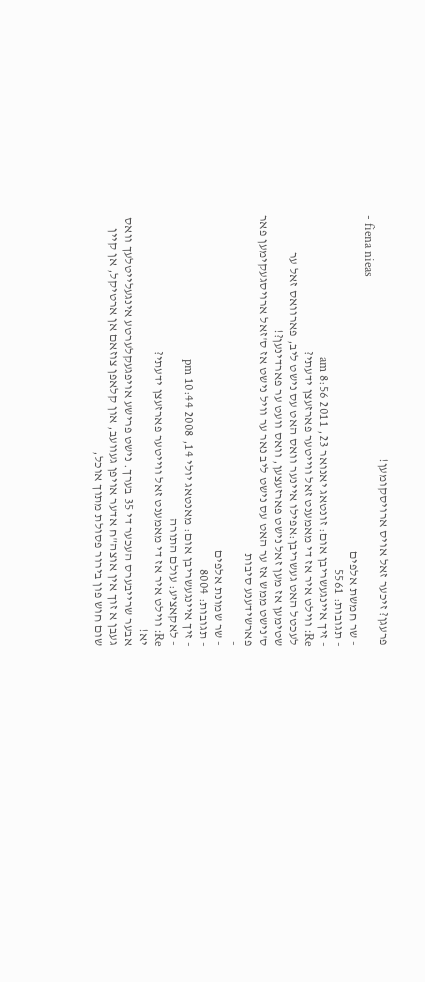פרעגן? זיכער זאל אויס ארויסקומען!
- fiena nieas
- שר חמשת אלפים
- תגובות: 5561
- זיך איינגעשריבן אום: זונטאג יאנואר 23, 2011 8:56 am
Re: ווילט איר אז די מאמענט זאל ווייטער פארזעצן ידעתי?
לעכטל האט געשריבן:אפילו איינער וואס האט עס נישט ליב, פארוואס זאל ער שטימען אז מען זאל נישט פארזעצען, וואס וועט ער פארדינען?!
ס'נישט ממש אז ער האט עס נישט ליב נאר ער וויל נישט אז ס'זאל ארויסגעקימען פאר פארשידענע סיבות
-
- שר שמונת אלפים
- תגובות: 8004
- זיך איינגעשריבן אום: מאנטאג יולי 14, 2008 10:44 pm
- לאקאציע: עולם התורה
Re: ווילט איר אז די מאמענט זאל ווייטער פארזעצן ידעתי?
יא!
אבער שרייבערס העכער די 35 בערך. נישט פרישע אויפגעקלערטע אינגעלייטלעך וואס געבן א זוך אין אוצה"ח אדער אויפן געוועב, און קלאפן צוזאם אן ארטיקל, אן קיין שום חוש פון בירור פסולת מתוך אוכל,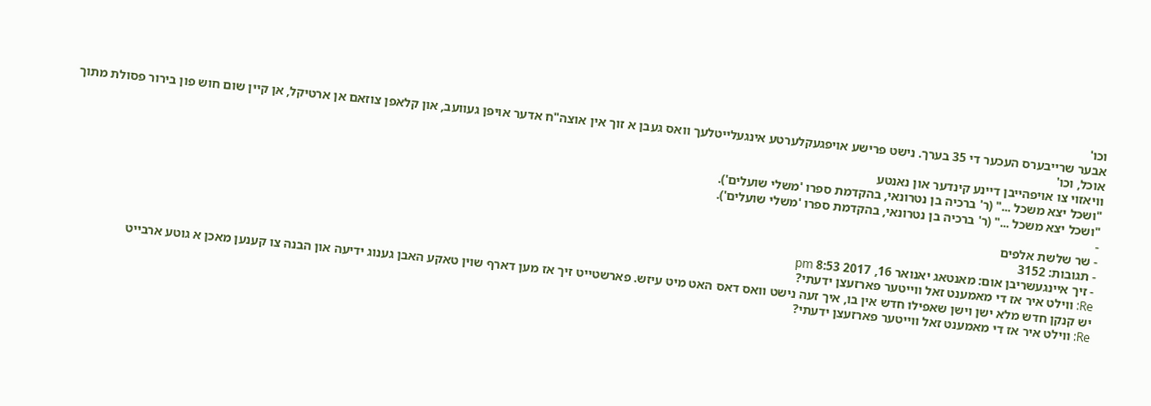וכו'
אבער שרייבערס העכער די 35 בערך. נישט פרישע אויפגעקלערטע אינגעלייטלעך וואס געבן א זוך אין אוצה"ח אדער אויפן געוועב, און קלאפן צוזאם אן ארטיקל, אן קיין שום חוש פון בירור פסולת מתוך אוכל, וכו'
וויאזוי צו אויפהייבן דיינע קינדער און נאנטע
"ושכל יצא משכל ..." (ר' ברכיה בן נטרונאי, בהקדמת ספרו 'משלי שועלים').
"ושכל יצא משכל ..." (ר' ברכיה בן נטרונאי, בהקדמת ספרו 'משלי שועלים').
-
- שר שלשת אלפים
- תגובות: 3152
- זיך איינגעשריבן אום: מאנטאג יאנואר 16, 2017 8:53 pm
Re: ווילט איר אז די מאמענט זאל ווייטער פארזעצן ידעתי?
יש קנקן חדש מלא ישן וישן שאפילו חדש אין בו, איך זעה נישט וואס דאס האט מיט עיזש. פארשטייט זיך אז מען דארף שוין טאקע האבן גענוג ידיעה און הבנה צו קענען מאכן א גוטע ארבייט
Re: ווילט איר אז די מאמענט זאל ווייטער פארזעצן ידעתי?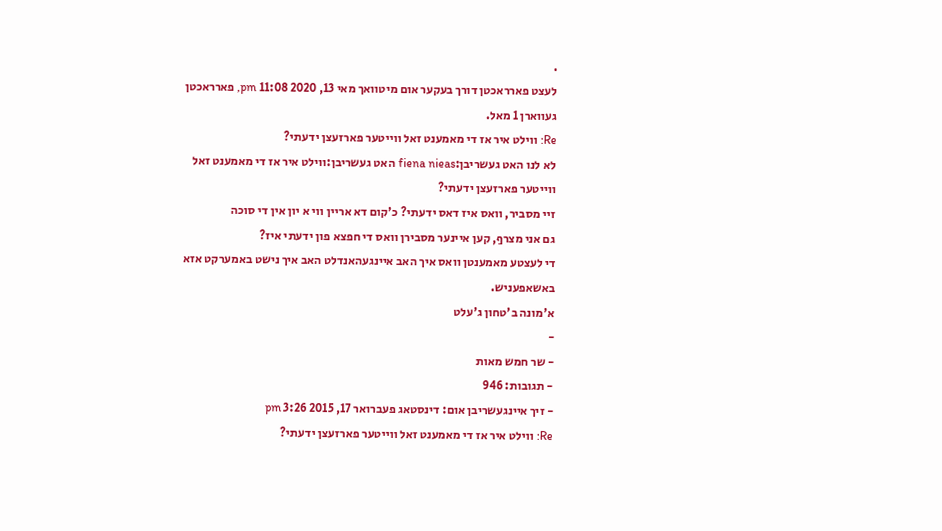.
לעצט פארראכטן דורך בעקער אום מיטוואך מאי 13, 2020 11:08 pm, פארראכטן געווארן 1 מאל.
Re: ווילט איר אז די מאמענט זאל ווייטער פארזעצן ידעתי?
לא לנו האט געשריבן:fiena nieas האט געשריבן:ווילט איר אז די מאמענט זאל ווייטער פארזעצן ידעתי?
זיי מסביר, וואס איז דאס ידעתי? כ'קום דא אריין ווי א יון אין די סוכה
גם אני מצרףַ, קען איינער מסבירן וואס די חפצא פון ידעתי איז?
די לעצטע מאמענטן וואס איך האב איינגעהאנדלט האב איך נישט באמערקט אזא באשאפעניש.
א'מונה ב'טחון ג'עלט
-
- שר חמש מאות
- תגובות: 946
- זיך איינגעשריבן אום: דינסטאג פעברואר 17, 2015 3:26 pm
Re: ווילט איר אז די מאמענט זאל ווייטער פארזעצן ידעתי?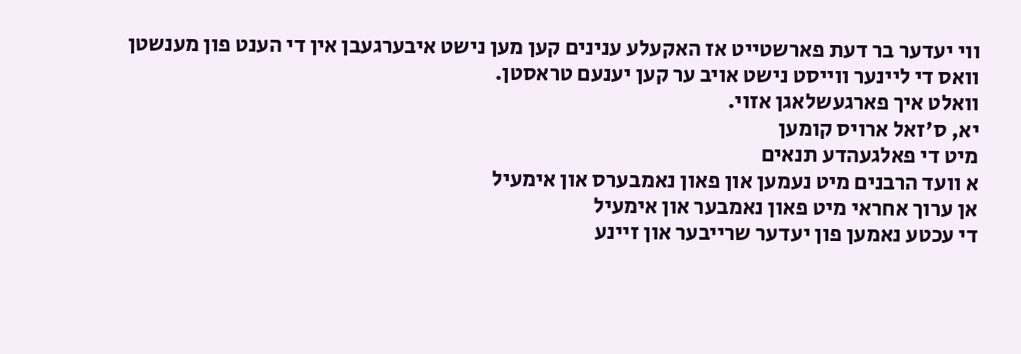ווי יעדער בר דעת פארשטייט אז האקעלע ענינים קען מען נישט איבערגעבן אין די הענט פון מענשטן וואס די ליינער ווייסט נישט אויב ער קען יענעם טראסטן.
וואלט איך פארגעשלאגן אזוי.
יא, ס'זאל ארויס קומען
מיט די פאלגעהדע תנאים
א וועד הרבנים מיט נעמען און פאון נאמבערס און אימעיל
אן ערוך אחראי מיט פאון נאמבער און אימעיל
די עכטע נאמען פון יעדער שרייבער און זיינע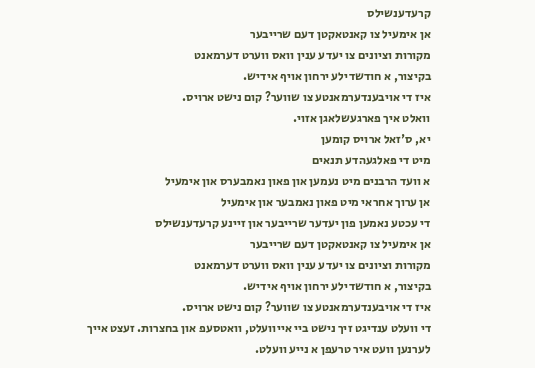קרעדענשילס
אן אימעיל צו קאנטאקטן דעם שרייבער
מקורות וציונים צו יעדע ענין וואס ווערט דערמאנט
בקיצור, א חודשדילע ירחון אויף אידיש.
איז די אויבענדערמאנטע צו שווער? קום נישט ארויס.
וואלט איך פארגעשלאגן אזוי.
יא, ס'זאל ארויס קומען
מיט די פאלגעהדע תנאים
א וועד הרבנים מיט נעמען און פאון נאמבערס און אימעיל
אן ערוך אחראי מיט פאון נאמבער און אימעיל
די עכטע נאמען פון יעדער שרייבער און זיינע קרעדענשילס
אן אימעיל צו קאנטאקטן דעם שרייבער
מקורות וציונים צו יעדע ענין וואס ווערט דערמאנט
בקיצור, א חודשדילע ירחון אויף אידיש.
איז די אויבענדערמאנטע צו שווער? קום נישט ארויס.
די וועלט ענדיגט זיך נישט ביי אייוועלט, וואטסעפ און בחצרות. זעצט אייך לערנען וועט איר טרעפן א נייע וועלט.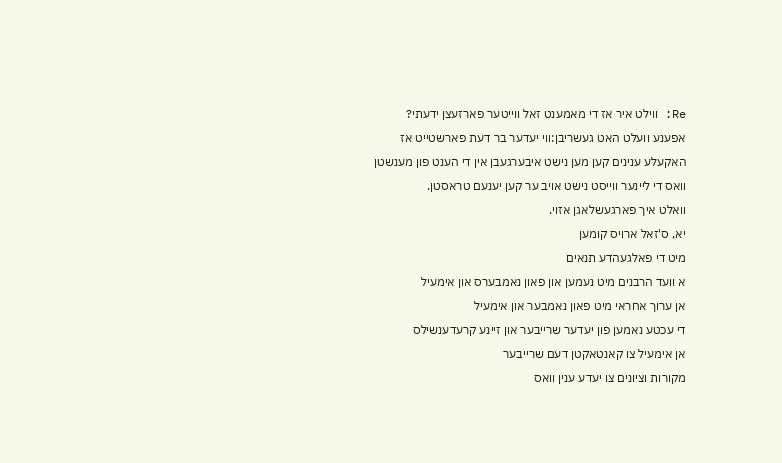Re: ווילט איר אז די מאמענט זאל ווייטער פארזעצן ידעתי?
אפענע וועלט האט געשריבן:ווי יעדער בר דעת פארשטייט אז האקעלע ענינים קען מען נישט איבערגעבן אין די הענט פון מענשטן וואס די ליינער ווייסט נישט אויב ער קען יענעם טראסטן.
וואלט איך פארגעשלאגן אזוי.
יא, ס'זאל ארויס קומען
מיט די פאלגעהדע תנאים
א וועד הרבנים מיט נעמען און פאון נאמבערס און אימעיל
אן ערוך אחראי מיט פאון נאמבער און אימעיל
די עכטע נאמען פון יעדער שרייבער און זיינע קרעדענשילס
אן אימעיל צו קאנטאקטן דעם שרייבער
מקורות וציונים צו יעדע ענין וואס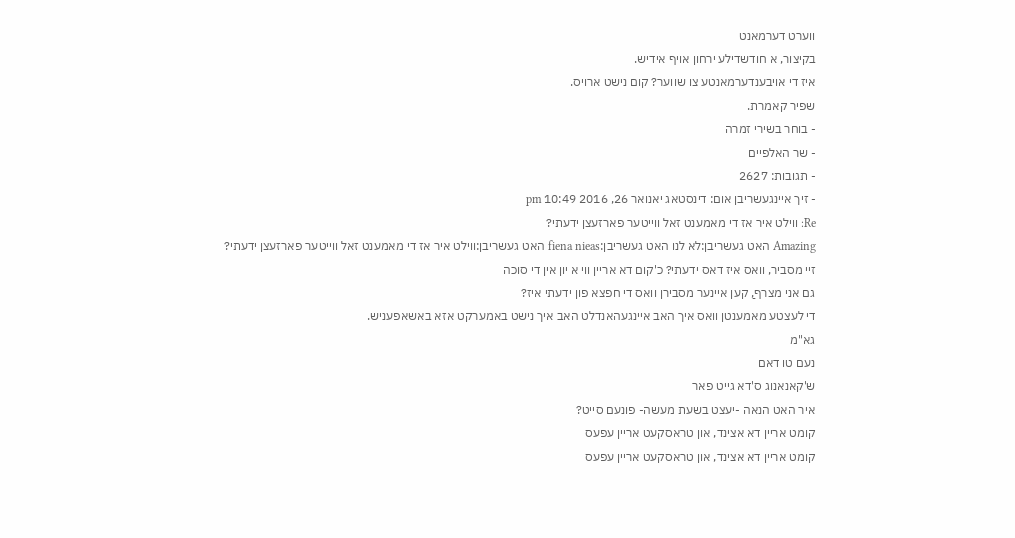ווערט דערמאנט
בקיצור, א חודשדילע ירחון אויף אידיש.
איז די אויבענדערמאנטע צו שווער? קום נישט ארויס.
שפיר קאמרת.
- בוחר בשירי זמרה
- שר האלפיים
- תגובות: 2627
- זיך איינגעשריבן אום: דינסטאג יאנואר 26, 2016 10:49 pm
Re: ווילט איר אז די מאמענט זאל ווייטער פארזעצן ידעתי?
Amazing האט געשריבן:לא לנו האט געשריבן:fiena nieas האט געשריבן:ווילט איר אז די מאמענט זאל ווייטער פארזעצן ידעתי?
זיי מסביר, וואס איז דאס ידעתי? כ'קום דא אריין ווי א יון אין די סוכה
גם אני מצרףַ, קען איינער מסבירן וואס די חפצא פון ידעתי איז?
די לעצטע מאמענטן וואס איך האב איינגעהאנדלט האב איך נישט באמערקט אזא באשאפעניש.
גא"מ
נעם טו דאם
ש'קאנאנוג ס'דא גייט פאר
איר האט הנאה -יעצט בשעת מעשה- פונעם סייט?
קומט אריין דא אצינד, און טראסקעט אריין עפעס
קומט אריין דא אצינד, און טראסקעט אריין עפעס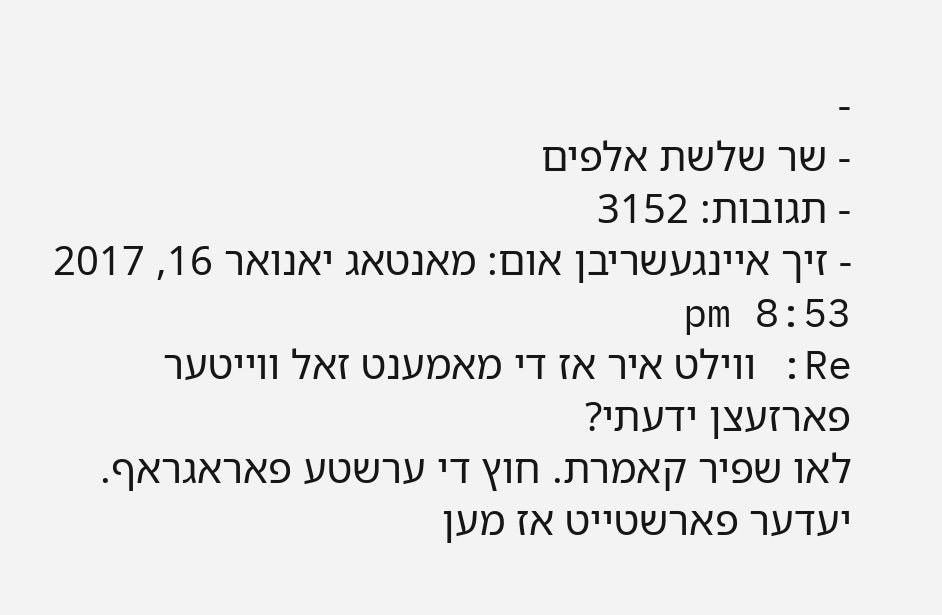-
- שר שלשת אלפים
- תגובות: 3152
- זיך איינגעשריבן אום: מאנטאג יאנואר 16, 2017 8:53 pm
Re: ווילט איר אז די מאמענט זאל ווייטער פארזעצן ידעתי?
לאו שפיר קאמרת. חוץ די ערשטע פאראגראף. יעדער פארשטייט אז מען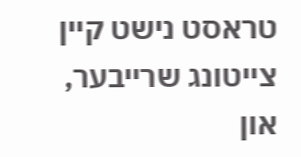טראסט נישט קיין צייטונג שרייבער, און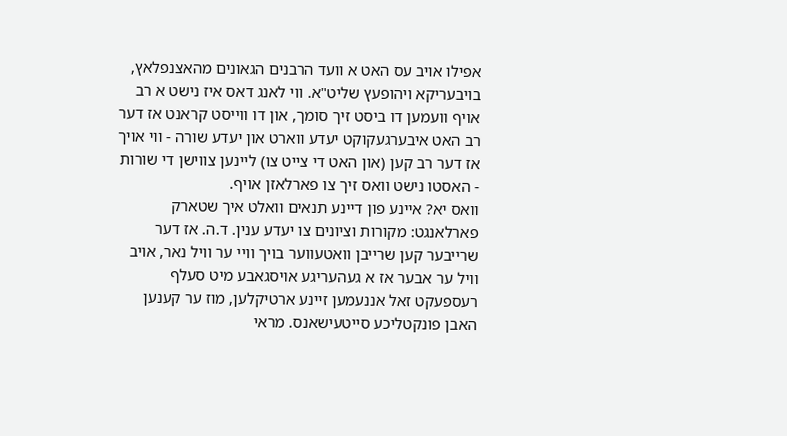אפילו אויב עס האט א וועד הרבנים הגאונים מהאצנפלאץ, בויבעריקא ויהופעץ שליט"א. ווי לאנג דאס איז נישט א רב אויף וועמען דו ביסט זיך סומך, און דו ווייסט קראנט אז דער רב האט איבערגעקוקט יעדע ווארט און יעדע שורה - ווי אויך אז דער רב קען (און האט די צייט צו) ליינען צווישן די שורות - האסטו נישט וואס זיך צו פארלאזן אויף.
וואס יא? איינע פון דיינע תנאים וואלט איך שטארק פארלאנגט: מקורות וציונים צו יעדע ענין. ד.ה. אז דער שרייבער קען שרייבן וואטעווער בויך וויי ער וויל נאר, אויב וויל ער אבער אז א געהעריגע אויסגאבע מיט סעלף רעספעקט זאל אננעמען זיינע ארטיקלען, מוז ער קענען האבן פונקטליכע סייטעישאנס. מראי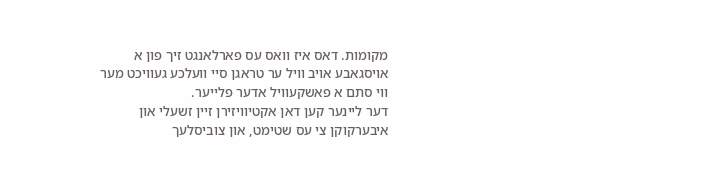מקומות. דאס איז וואס עס פארלאנגט זיך פון א אויסגאבע אויב וויל ער טראגן סיי וועלכע געוויכט מער ווי סתם א פאשקעוויל אדער פלייער.
דער ליינער קען דאן אקטיוויזירן זיין זשעלי און איבערקוקן צי עס שטימט, און צוביסלעך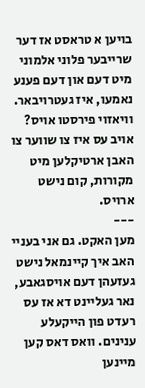בויען א טראסט אז דער שרייבער פלוני אלמוני מיט דעם און דעם פענע נאמעו, איז געטרויבאר.
וויאזוי פירסטו אויס? אויב עס איז צו שווער צו האבן ארטיקלען מיט מקורות, קום נישט ארויס.
---
מען האקט. גם אני בעניי האב איך קיינמאל נישט געזעהן דעם אויסגאבע, נאר געליינט דא אז עס רעדט פון הייקעלע ענינים. וואס דאס קען מיינען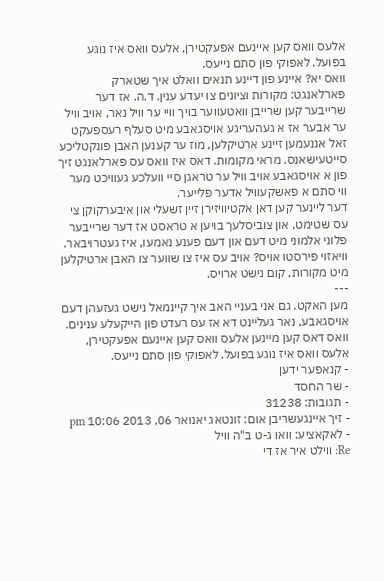אלעס וואס קען איינעם אפעקטירן, אלעס וואס איז נוגע בפועל. לאפוקי פון סתם נייעס.
וואס יא? איינע פון דיינע תנאים וואלט איך שטארק פארלאנגט: מקורות וציונים צו יעדע ענין. ד.ה. אז דער שרייבער קען שרייבן וואטעווער בויך וויי ער וויל נאר, אויב וויל ער אבער אז א געהעריגע אויסגאבע מיט סעלף רעספעקט זאל אננעמען זיינע ארטיקלען, מוז ער קענען האבן פונקטליכע סייטעישאנס. מראי מקומות. דאס איז וואס עס פארלאנגט זיך פון א אויסגאבע אויב וויל ער טראגן סיי וועלכע געוויכט מער ווי סתם א פאשקעוויל אדער פלייער.
דער ליינער קען דאן אקטיוויזירן זיין זשעלי און איבערקוקן צי עס שטימט, און צוביסלעך בויען א טראסט אז דער שרייבער פלוני אלמוני מיט דעם און דעם פענע נאמעו, איז געטרויבאר.
וויאזוי פירסטו אויס? אויב עס איז צו שווער צו האבן ארטיקלען מיט מקורות, קום נישט ארויס.
---
מען האקט. גם אני בעניי האב איך קיינמאל נישט געזעהן דעם אויסגאבע, נאר געליינט דא אז עס רעדט פון הייקעלע ענינים. וואס דאס קען מיינען אלעס וואס קען איינעם אפעקטירן, אלעס וואס איז נוגע בפועל. לאפוקי פון סתם נייעס.
- קנאפער ידען
- שר החסד
- תגובות: 31238
- זיך איינגעשריבן אום: זונטאג יאנואר 06, 2013 10:06 pm
- לאקאציע: וואו ג-ט ב"ה וויל
Re: ווילט איר אז די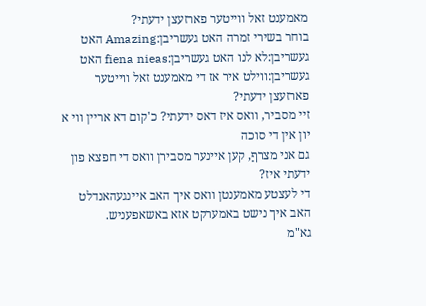מאמענט זאל ווייטער פארזעצן ידעתי?
בוחר בשירי זמרה האט געשריבן:Amazing האט געשריבן:לא לנו האט געשריבן:fiena nieas האט געשריבן:ווילט איר אז די מאמענט זאל ווייטער פארזעצן ידעתי?
זיי מסביר, וואס איז דאס ידעתי? כ'קום דא אריין ווי א יון אין די סוכה
גם אני מצרףַ, קען איינער מסבירן וואס די חפצא פון ידעתי איז?
די לעצטע מאמענטן וואס איך האב איינגעהאנדלט האב איך נישט באמערקט אזא באשאפעניש.
גא"מ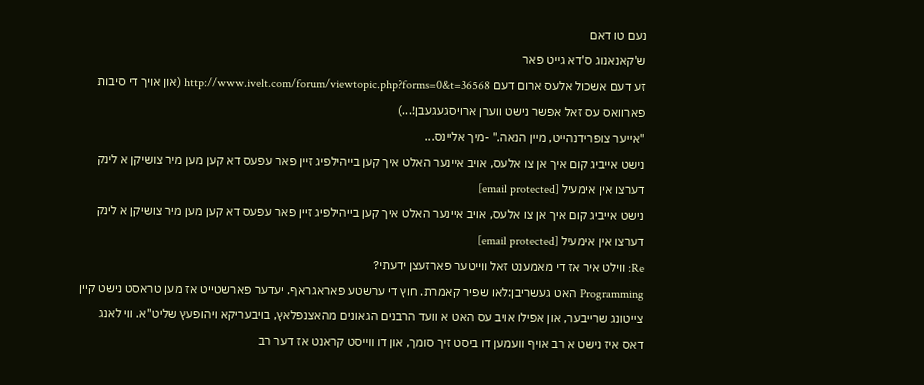נעם טו דאם
ש'קאנאנוג ס'דא גייט פאר
זע דעם אשכול אלעס ארום דעם http://www.ivelt.com/forum/viewtopic.php?forms=0&t=36568 (און אויך די סיבות פארוואס עס זאל אפשר נישט ווערן ארויסגעגעבן!...)
"אייער צופרידנהייט, מיין הנאה." -מיך אליינס...
נישט אייביג קום איך אן צו אלעס, אויב איינער האלט איך קען בייהילפיג זיין פאר עפעס דא קען מען מיר צושיקן א לינק דערצו אין אימעיל [email protected]
נישט אייביג קום איך אן צו אלעס, אויב איינער האלט איך קען בייהילפיג זיין פאר עפעס דא קען מען מיר צושיקן א לינק דערצו אין אימעיל [email protected]
Re: ווילט איר אז די מאמענט זאל ווייטער פארזעצן ידעתי?
Programming האט געשריבן:לאו שפיר קאמרת. חוץ די ערשטע פאראגראף. יעדער פארשטייט אז מען טראסט נישט קיין צייטונג שרייבער, און אפילו אויב עס האט א וועד הרבנים הגאונים מהאצנפלאץ, בויבעריקא ויהופעץ שליט"א. ווי לאנג דאס איז נישט א רב אויף וועמען דו ביסט זיך סומך, און דו ווייסט קראנט אז דער רב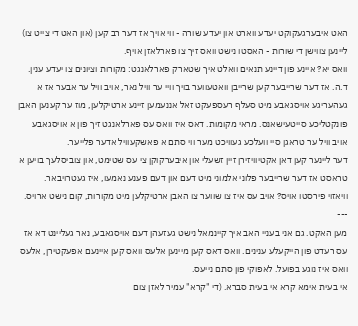האט איבערגעקוקט יעדע ווארט און יעדע שורה - ווי אויך אז דער רב קען (און האט די צייט צו) ליינען צווישן די שורות - האסטו נישט וואס זיך צו פארלאזן אויף.
וואס יא? איינע פון דיינע תנאים וואלט איך שטארק פארלאנגט: מקורות וציונים צו יעדע ענין. ד.ה. אז דער שרייבער קען שרייבן וואטעווער בויך וויי ער וויל נאר, אויב וויל ער אבער אז א געהעריגע אויסגאבע מיט סעלף רעספעקט זאל אננעמען זיינע ארטיקלען, מוז ער קענען האבן פונקטליכע סייטעישאנס. מראי מקומות. דאס איז וואס עס פארלאנגט זיך פון א אויסגאבע אויב וויל ער טראגן סיי וועלכע געוויכט מער ווי סתם א פאשקעוויל אדער פלייער.
דער ליינער קען דאן אקטיוויזירן זיין זשעלי און איבערקוקן צי עס שטימט, און צוביסלעך בויען א טראסט אז דער שרייבער פלוני אלמוני מיט דעם און דעם פענע נאמעו, איז געטרויבאר.
וויאזוי פירסטו אויס? אויב עס איז צו שווער צו האבן ארטיקלען מיט מקורות, קום נישט ארויס.
---
מען האקט. גם אני בעניי האב איך קיינמאל נישט געזעהן דעם אויסגאבע, נאר געליינט דא אז עס רעדט פון הייקעלע ענינים. וואס דאס קען מיינען אלעס וואס קען איינעם אפעקטירן, אלעס וואס איז נוגע בפועל. לאפוקי פון סתם נייעס.
אי בעית אימא קרא אי בעית סברא. (די "קרא" עמיר לאזן צום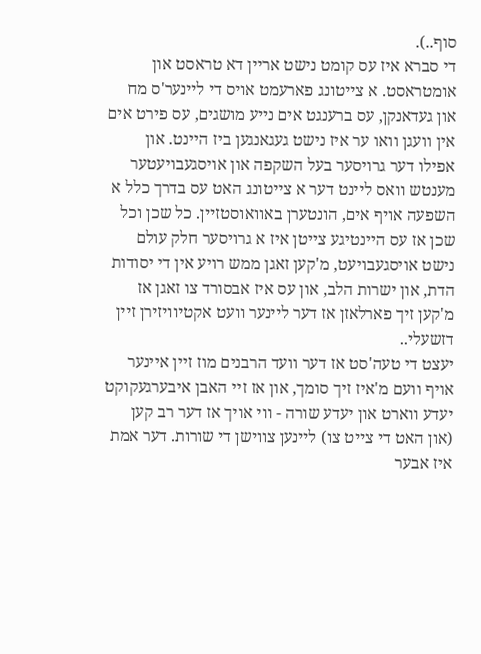סוף..).
די סברא איז עס קומט נישט אריין דא טראסט און אומטראסט. א צייטונג פארעמט אויס די ליינער'ס מח און געדאנקן, עס ברענגט אים נייע מושגים, עס פירט אים אין וועגן וואו ער איז נישט געגאנגען ביז היינט. און אפילו דער גרויסער בעל השקפה און אויסגעבויעטער מענטש וואס ליינט דער א צייטונג האט עס בדרך כלל א השפעה אויף אים, הונטערן באוואוסטזיין. כל שכן וכל שכן אז עס היינטיגע צייטן איז א גרויסער חלק עולם נישט אויסגעבויעט, מ'קען זאגן ממש רויע אין די יסודות הדת, און ישרות הלב, און עס איז אבסורד צו זאגן אז מ'קען זיך פארלאזן אז דער ליינער וועט אקטיוויזירן זיין דזשעלי..
יעצט די טעה'סט אז דער וועד הרבנים מוז זיין איינער אויף וועם מ'איז זיך סומך, און אז זיי האבן איבערגעקוקט יעדע ווארט און יעדע שורה - ווי אויך אז דער רב קען (און האט די צייט צו) ליינען צווישן די שורות. דער אמת איז אבער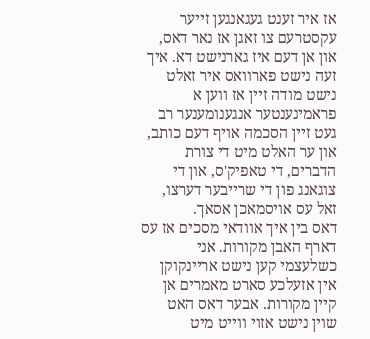אז איר זענט געגאנגען זייער עקסטרעם צו זאגן אז נאר דאס, און אן דעם איז גארנישט דא. איך זעה נישט פארוואס איר זאלט נישט מודה זיין אז ווען א פראמינענטער אנגענומענער רב געט זיין הסכמה אויף דעם כותב, און ער האלט מיט די צורת הדברים, די טאפיק'ס, און די צוגאנג פון די שרייבער דערצו, זאל עס אויסמאכן אסאך.
דאס בין איך אוודאי מסכים אז עס דארף האבן מקורות. אני כשלעצמי קען נישט אריינקוקן אין אזעלכע סארט מאמרים אן קיין מקורות. אבער דאס האט שוין נישט אזוי ווייט מיט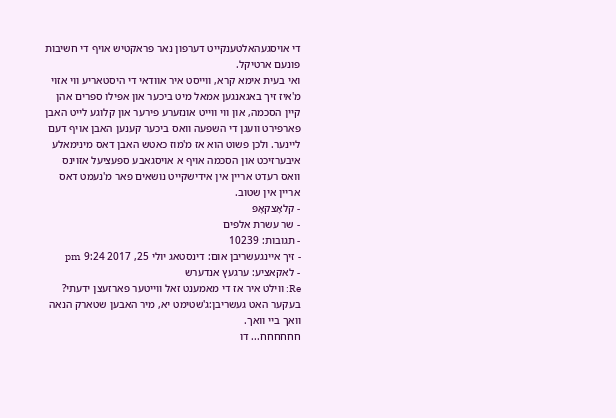די אויסגעהאלטענקייט דערפון נאר פראקטיש אויף די חשיבות פונעם ארטיקל.
ואי בעית אימא קרא, ווייסט איר אוודאי די היסטאריע ווי אזוי מ'איז זיך באגאנגען אמאל מיט ביכער און אפילו ספרים אהן קיין הסכמה, און ווי ווייט אונזערע פירער און קלוגע לייט האבן פארפירט וועגן די השפעה וואס ביכער קענען האבן אויף דעם ליינער. ולכן פשוט הוא אז מ'מוז כאטש האבן דאס מינימאלע איבערזיכט און הסכמה אויף א אויסגאבע ספעציעל אזוינס וואס רעדט אריין אין אידישקייט נושאים פאר מ'נעמט דאס אריין אין שטוב.
- קלאָצקאָפּ
- שר עשרת אלפים
- תגובות: 10239
- זיך איינגעשריבן אום: דינסטאג יולי 25, 2017 9:24 pm
- לאקאציע: ערגעץ אנדערש
Re: ווילט איר אז די מאמענט זאל ווייטער פארזעצן ידעתי?
בעקער האט געשריבן:ג'שטימט יא, מיר האבען שטארק הנאה וואך ביי וואך.
חחחחחח... דו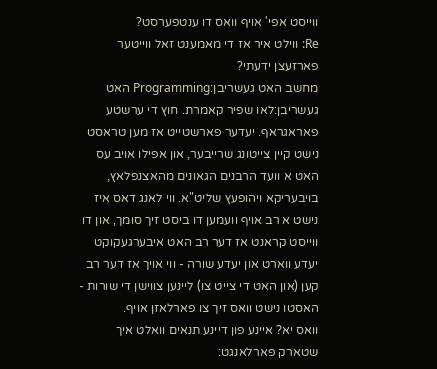ווייסט אפי' אויף וואס דו ענטפערסט?
Re: ווילט איר אז די מאמענט זאל ווייטער פארזעצן ידעתי?
מחשב האט געשריבן:Programming האט געשריבן:לאו שפיר קאמרת. חוץ די ערשטע פאראגראף. יעדער פארשטייט אז מען טראסט נישט קיין צייטונג שרייבער, און אפילו אויב עס האט א וועד הרבנים הגאונים מהאצנפלאץ, בויבעריקא ויהופעץ שליט"א. ווי לאנג דאס איז נישט א רב אויף וועמען דו ביסט זיך סומך, און דו ווייסט קראנט אז דער רב האט איבערגעקוקט יעדע ווארט און יעדע שורה - ווי אויך אז דער רב קען (און האט די צייט צו) ליינען צווישן די שורות - האסטו נישט וואס זיך צו פארלאזן אויף.
וואס יא? איינע פון דיינע תנאים וואלט איך שטארק פארלאנגט: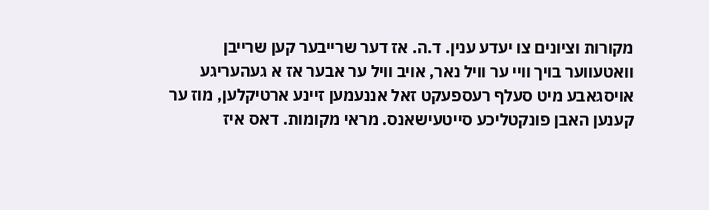מקורות וציונים צו יעדע ענין. ד.ה. אז דער שרייבער קען שרייבן וואטעווער בויך וויי ער וויל נאר, אויב וויל ער אבער אז א געהעריגע אויסגאבע מיט סעלף רעספעקט זאל אננעמען זיינע ארטיקלען, מוז ער קענען האבן פונקטליכע סייטעישאנס. מראי מקומות. דאס איז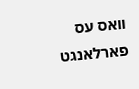וואס עס פארלאנגט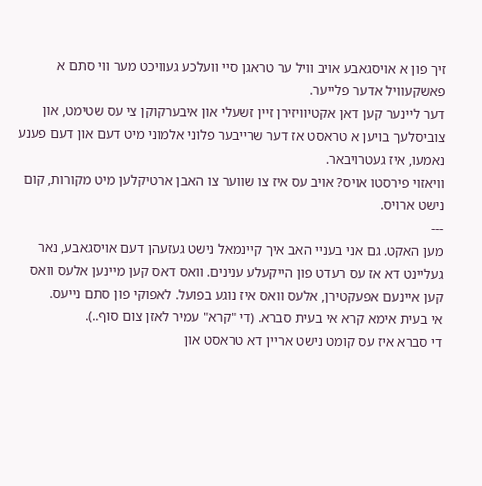זיך פון א אויסגאבע אויב וויל ער טראגן סיי וועלכע געוויכט מער ווי סתם א פאשקעוויל אדער פלייער.
דער ליינער קען דאן אקטיוויזירן זיין זשעלי און איבערקוקן צי עס שטימט, און צוביסלעך בויען א טראסט אז דער שרייבער פלוני אלמוני מיט דעם און דעם פענע נאמעו, איז געטרויבאר.
וויאזוי פירסטו אויס? אויב עס איז צו שווער צו האבן ארטיקלען מיט מקורות, קום נישט ארויס.
---
מען האקט. גם אני בעניי האב איך קיינמאל נישט געזעהן דעם אויסגאבע, נאר געליינט דא אז עס רעדט פון הייקעלע ענינים. וואס דאס קען מיינען אלעס וואס קען איינעם אפעקטירן, אלעס וואס איז נוגע בפועל. לאפוקי פון סתם נייעס.
אי בעית אימא קרא אי בעית סברא. (די "קרא" עמיר לאזן צום סוף..).
די סברא איז עס קומט נישט אריין דא טראסט און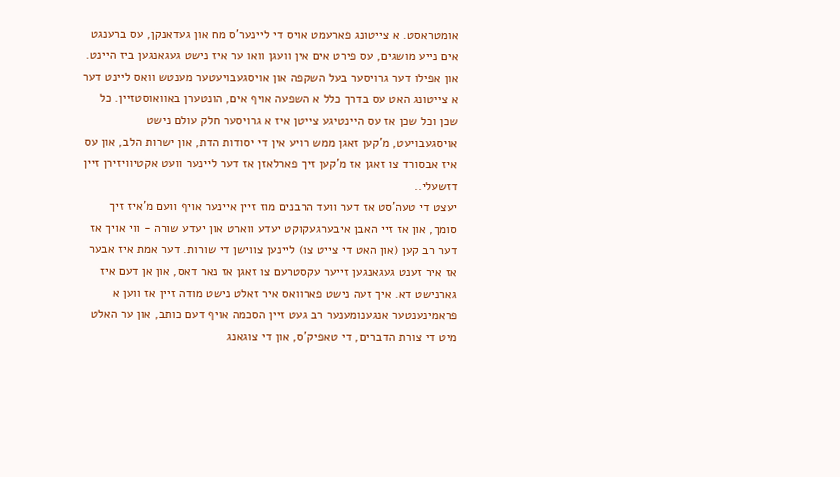אומטראסט. א צייטונג פארעמט אויס די ליינער'ס מח און געדאנקן, עס ברענגט אים נייע מושגים, עס פירט אים אין וועגן וואו ער איז נישט געגאנגען ביז היינט. און אפילו דער גרויסער בעל השקפה און אויסגעבויעטער מענטש וואס ליינט דער א צייטונג האט עס בדרך כלל א השפעה אויף אים, הונטערן באוואוסטזיין. כל שכן וכל שכן אז עס היינטיגע צייטן איז א גרויסער חלק עולם נישט אויסגעבויעט, מ'קען זאגן ממש רויע אין די יסודות הדת, און ישרות הלב, און עס איז אבסורד צו זאגן אז מ'קען זיך פארלאזן אז דער ליינער וועט אקטיוויזירן זיין דזשעלי..
יעצט די טעה'סט אז דער וועד הרבנים מוז זיין איינער אויף וועם מ'איז זיך סומך, און אז זיי האבן איבערגעקוקט יעדע ווארט און יעדע שורה - ווי אויך אז דער רב קען (און האט די צייט צו) ליינען צווישן די שורות. דער אמת איז אבער אז איר זענט געגאנגען זייער עקסטרעם צו זאגן אז נאר דאס, און אן דעם איז גארנישט דא. איך זעה נישט פארוואס איר זאלט נישט מודה זיין אז ווען א פראמינענטער אנגענומענער רב געט זיין הסכמה אויף דעם כותב, און ער האלט מיט די צורת הדברים, די טאפיק'ס, און די צוגאנג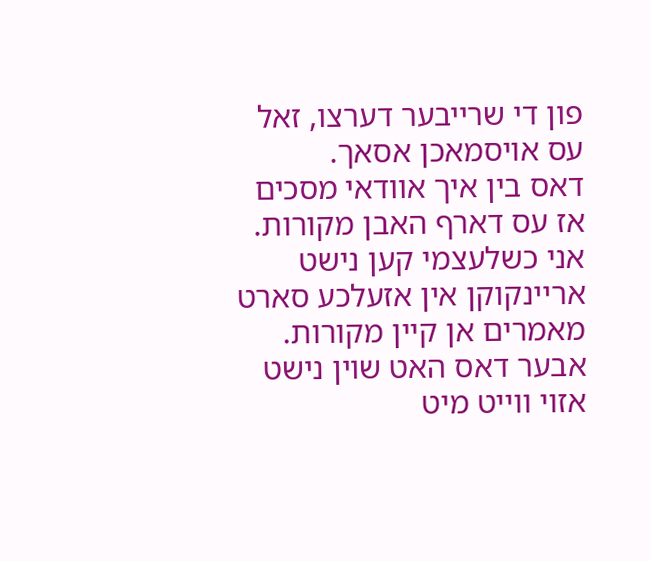פון די שרייבער דערצו, זאל עס אויסמאכן אסאך.
דאס בין איך אוודאי מסכים אז עס דארף האבן מקורות. אני כשלעצמי קען נישט אריינקוקן אין אזעלכע סארט מאמרים אן קיין מקורות. אבער דאס האט שוין נישט אזוי ווייט מיט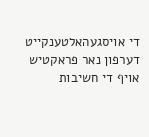די אויסגעהאלטענקייט דערפון נאר פראקטיש אויף די חשיבות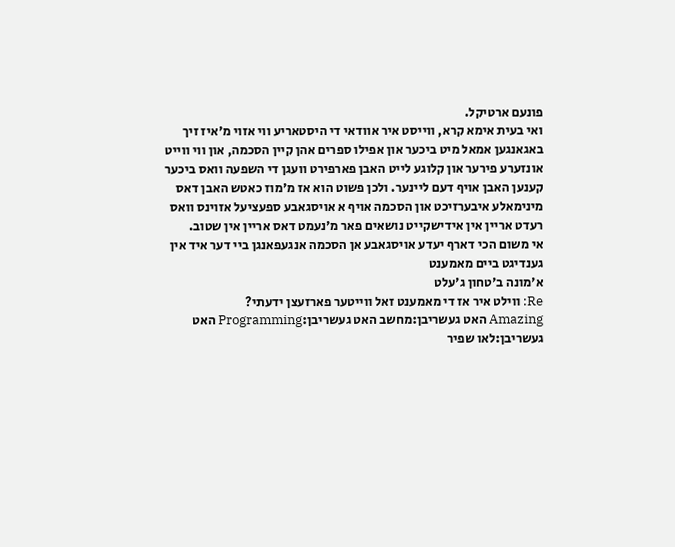פונעם ארטיקל.
ואי בעית אימא קרא, ווייסט איר אוודאי די היסטאריע ווי אזוי מ'איז זיך באגאנגען אמאל מיט ביכער און אפילו ספרים אהן קיין הסכמה, און ווי ווייט אונזערע פירער און קלוגע לייט האבן פארפירט וועגן די השפעה וואס ביכער קענען האבן אויף דעם ליינער. ולכן פשוט הוא אז מ'מוז כאטש האבן דאס מינימאלע איבערזיכט און הסכמה אויף א אויסגאבע ספעציעל אזוינס וואס רעדט אריין אין אידישקייט נושאים פאר מ'נעמט דאס אריין אין שטוב.
אי משום הכי דארף יעדע אויסגאבע אן הסכמה אנגעפאנגן ביי דער איד אין גענדיגט ביים מאמענט
א'מונה ב'טחון ג'עלט
Re: ווילט איר אז די מאמענט זאל ווייטער פארזעצן ידעתי?
Amazing האט געשריבן:מחשב האט געשריבן:Programming האט געשריבן:לאו שפיר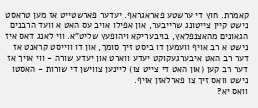קאמרת. חוץ די ערשטע פאראגראף. יעדער פארשטייט אז מען טראסט נישט קיין צייטונג שרייבער, און אפילו אויב עס האט א וועד הרבנים הגאונים מהאצנפלאץ, בויבעריקא ויהופעץ שליט"א. ווי לאנג דאס איז נישט א רב אויף וועמען דו ביסט זיך סומך, און דו ווייסט קראנט אז דער רב האט איבערגעקוקט יעדע ווארט און יעדע שורה - ווי אויך אז דער רב קען (און האט די צייט צו) ליינען צווישן די שורות - האסטו נישט וואס זיך צו פארלאזן אויף.
וואס יא?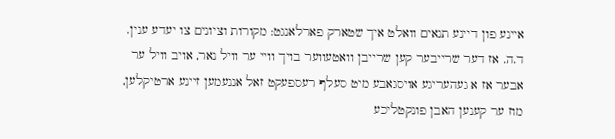איינע פון דיינע תנאים וואלט איך שטארק פארלאנגט: מקורות וציונים צו יעדע ענין. ד.ה. אז דער שרייבער קען שרייבן וואטעווער בויך וויי ער וויל נאר, אויב וויל ער אבער אז א געהעריגע אויסגאבע מיט סעלף רעספעקט זאל אננעמען זיינע ארטיקלען, מוז ער קענען האבן פונקטליכע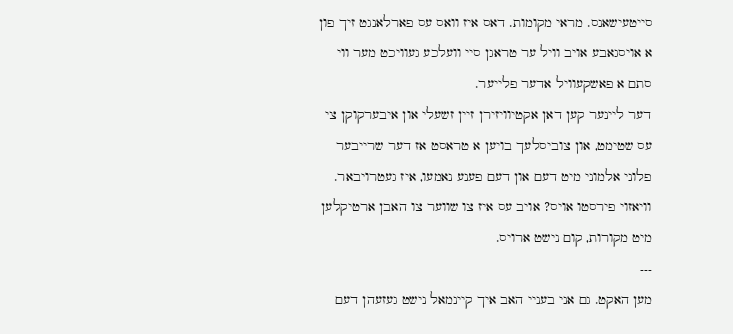סייטעישאנס. מראי מקומות. דאס איז וואס עס פארלאנגט זיך פון א אויסגאבע אויב וויל ער טראגן סיי וועלכע געוויכט מער ווי סתם א פאשקעוויל אדער פלייער.
דער ליינער קען דאן אקטיוויזירן זיין זשעלי און איבערקוקן צי עס שטימט, און צוביסלעך בויען א טראסט אז דער שרייבער פלוני אלמוני מיט דעם און דעם פענע נאמעו, איז געטרויבאר.
וויאזוי פירסטו אויס? אויב עס איז צו שווער צו האבן ארטיקלען מיט מקורות, קום נישט ארויס.
---
מען האקט. גם אני בעניי האב איך קיינמאל נישט געזעהן דעם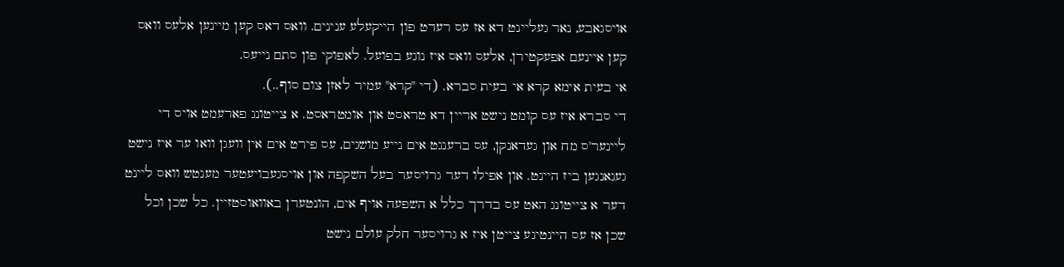אויסגאבע, נאר געליינט דא אז עס רעדט פון הייקעלע ענינים. וואס דאס קען מיינען אלעס וואס קען איינעם אפעקטירן, אלעס וואס איז נוגע בפועל. לאפוקי פון סתם נייעס.
אי בעית אימא קרא אי בעית סברא. (די "קרא" עמיר לאזן צום סוף..).
די סברא איז עס קומט נישט אריין דא טראסט און אומטראסט. א צייטונג פארעמט אויס די ליינער'ס מח און געדאנקן, עס ברענגט אים נייע מושגים, עס פירט אים אין וועגן וואו ער איז נישט געגאנגען ביז היינט. און אפילו דער גרויסער בעל השקפה און אויסגעבויעטער מענטש וואס ליינט דער א צייטונג האט עס בדרך כלל א השפעה אויף אים, הונטערן באוואוסטזיין. כל שכן וכל שכן אז עס היינטיגע צייטן איז א גרויסער חלק עולם נישט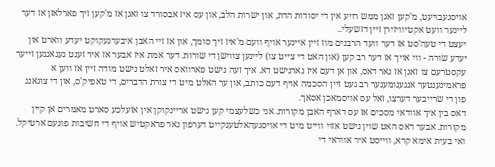אויסגעבויעט, מ'קען זאגן ממש רויע אין די יסודות הדת, און ישרות הלב, און עס איז אבסורד צו זאגן אז מ'קען זיך פארלאזן אז דער ליינער וועט אקטיוויזירן זיין דזשעלי..
יעצט די טעה'סט אז דער וועד הרבנים מוז זיין איינער אויף וועם מ'איז זיך סומך, און אז זיי האבן איבערגעקוקט יעדע ווארט און יעדע שורה - ווי אויך אז דער רב קען (און האט די צייט צו) ליינען צווישן די שורות. דער אמת איז אבער אז איר זענט געגאנגען זייער עקסטרעם צו זאגן אז נאר דאס, און אן דעם איז גארנישט דא. איך זעה נישט פארוואס איר זאלט נישט מודה זיין אז ווען א פראמינענטער אנגענומענער רב געט זיין הסכמה אויף דעם כותב, און ער האלט מיט די צורת הדברים, די טאפיק'ס, און די צוגאנג פון די שרייבער דערצו, זאל עס אויסמאכן אסאך.
דאס בין איך אוודאי מסכים אז עס דארף האבן מקורות. אני כשלעצמי קען נישט אריינקוקן אין אזעלכע סארט מאמרים אן קיין מקורות. אבער דאס האט שוין נישט אזוי ווייט מיט די אויסגעהאלטענקייט דערפון נאר פראקטיש אויף די חשיבות פונעם ארטיקל.
ואי בעית אימא קרא, ווייסט איר אוודאי די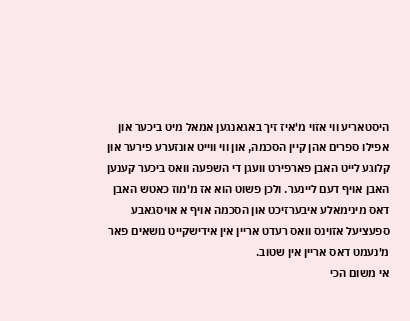היסטאריע ווי אזוי מ'איז זיך באגאנגען אמאל מיט ביכער און אפילו ספרים אהן קיין הסכמה, און ווי ווייט אונזערע פירער און קלוגע לייט האבן פארפירט וועגן די השפעה וואס ביכער קענען האבן אויף דעם ליינער. ולכן פשוט הוא אז מ'מוז כאטש האבן דאס מינימאלע איבערזיכט און הסכמה אויף א אויסגאבע ספעציעל אזוינס וואס רעדט אריין אין אידישקייט נושאים פאר מ'נעמט דאס אריין אין שטוב.
אי משום הכי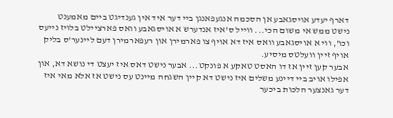דארף יעדע אויסגאבע אן הסכמה אנגעפאנגן ביי דער איד אין גענדיגט ביים מאמענט
נישט ממש אי משום הכי... ווייל ס'איז אנדערש א אויסגאבע וואס פארציילט בלויז נייעס וכו', ווי א אויסגאבע וואס איז דא אויף צו פארמירן און רעפארמירן דעם ליינער'ס בליק אויף זיין וועלטס מיסיע.
אבער קען זיין אז דו האסט טאקע א פונקט... אבער נישט דאס איז יעצט די נושא דא, און אפילו אויב ביי דיינע משלים איז נישט דא קיין השגחה מיינט עס נישט אז אלא מאי איז דער גאנצער הלכות ביכער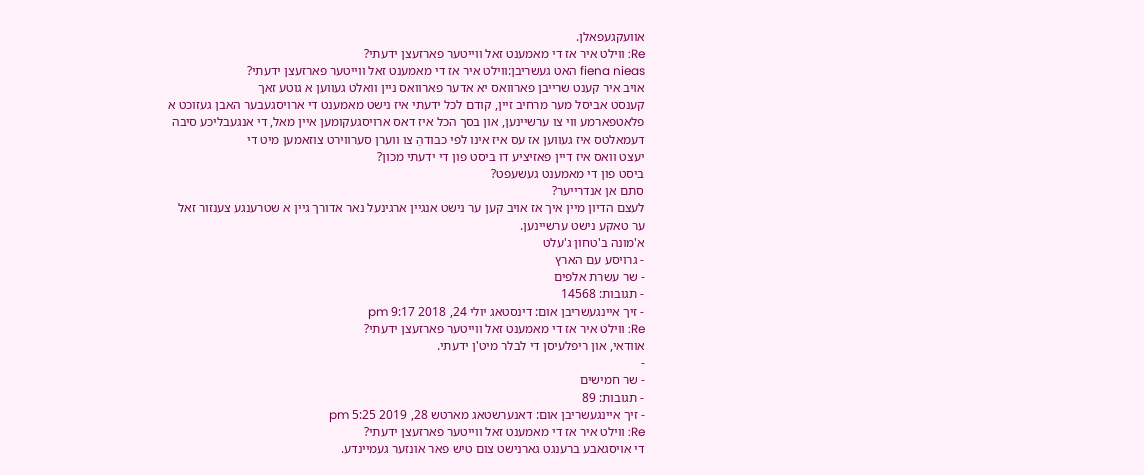אוועקגעפאלן.
Re: ווילט איר אז די מאמענט זאל ווייטער פארזעצן ידעתי?
fiena nieas האט געשריבן:ווילט איר אז די מאמענט זאל ווייטער פארזעצן ידעתי?
אויב איר קענט שרייבן פארוואס יא אדער פארוואס ניין וואלט געווען א גוטע זאך
קענסט אביסל מער מרחיב זיין, קודם לכל ידעתי איז נישט מאמענט די ארויסגעבער האבן געזוכט א פלאטפארמע ווי צו ערשיינען, און בסך הכל איז דאס ארויסגעקומען איין מאל, די אנגעבליכע סיבה דעמאלטס איז געווען אז עס איז אינו לפי כבודהַ צו ווערן סערווירט צוזאמען מיט די
יעצט וואס איז דיין פאזיציע דו ביסט פון די ידעתי מכון?
ביסט פון די מאמענט געשעפט?
סתם אן אנדרייער?
לעצם הדיון מיין איך אז אויב קען ער נישט אנגיין ארגינעל נאר אדורך גיין א שטרענגע צענזור זאל ער טאקע נישט ערשיינען.
א'מונה ב'טחון ג'עלט
- גרויסע עם הארץ
- שר עשרת אלפים
- תגובות: 14568
- זיך איינגעשריבן אום: דינסטאג יולי 24, 2018 9:17 pm
Re: ווילט איר אז די מאמענט זאל ווייטער פארזעצן ידעתי?
אוודאי, און ריפלעיסן די לבלר מיט'ן ידעתי.
-
- שר חמישים
- תגובות: 89
- זיך איינגעשריבן אום: דאנערשטאג מארטש 28, 2019 5:25 pm
Re: ווילט איר אז די מאמענט זאל ווייטער פארזעצן ידעתי?
די אויסגאבע ברענגט גארנישט צום טיש פאר אונזער געמיינדע.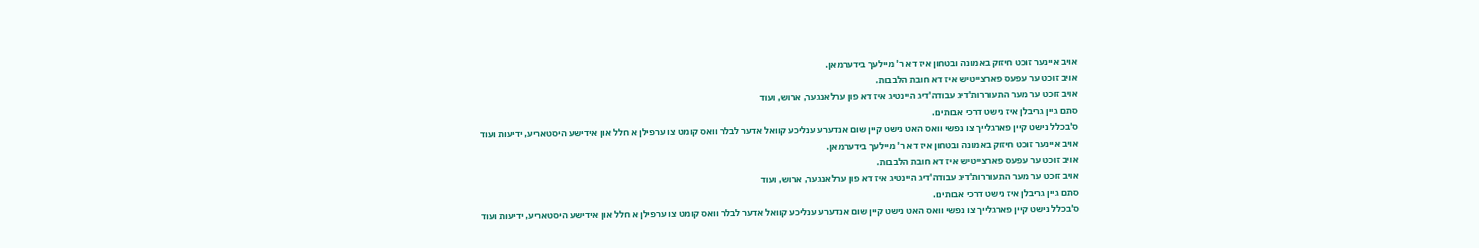אויב איינער זוכט חיזוק באמונה ובטחון איז דא ר' מיילעך בידערמאן.
אויב זוכט ער עפעס פארצייטיש איז דא חובת הלבבות.
אויב זוכט ער מער התעוררות'דיג עבודה'דיג היינטיג איז דא פון ערלאנגער, ארוש, ועוד
סתם גיין גריבלן איז נישט דרכי אבותינו.
ס'בכלל נישט קיין פארגלייך צו נפשי וואס האט נישט קיין שום אנדערע ענליכע קוואל אדער לבלר וואס קומט צו ערפילן א חלל און אידישע היסטאריע, ידיעות ועוד
אויב איינער זוכט חיזוק באמונה ובטחון איז דא ר' מיילעך בידערמאן.
אויב זוכט ער עפעס פארצייטיש איז דא חובת הלבבות.
אויב זוכט ער מער התעוררות'דיג עבודה'דיג היינטיג איז דא פון ערלאנגער, ארוש, ועוד
סתם גיין גריבלן איז נישט דרכי אבותינו.
ס'בכלל נישט קיין פארגלייך צו נפשי וואס האט נישט קיין שום אנדערע ענליכע קוואל אדער לבלר וואס קומט צו ערפילן א חלל און אידישע היסטאריע, ידיעות ועוד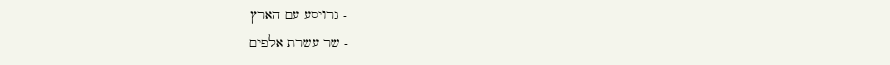- גרויסע עם הארץ
- שר עשרת אלפים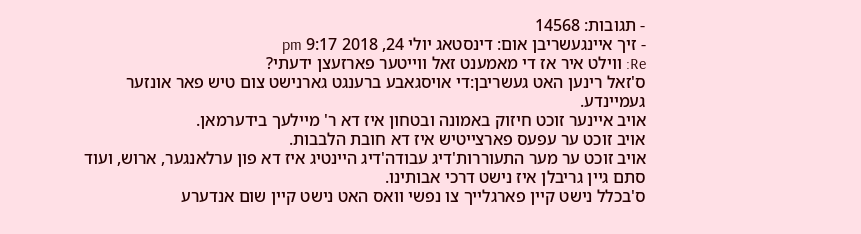- תגובות: 14568
- זיך איינגעשריבן אום: דינסטאג יולי 24, 2018 9:17 pm
Re: ווילט איר אז די מאמענט זאל ווייטער פארזעצן ידעתי?
ס'זאל רינען האט געשריבן:די אויסגאבע ברענגט גארנישט צום טיש פאר אונזער געמיינדע.
אויב איינער זוכט חיזוק באמונה ובטחון איז דא ר' מיילעך בידערמאן.
אויב זוכט ער עפעס פארצייטיש איז דא חובת הלבבות.
אויב זוכט ער מער התעוררות'דיג עבודה'דיג היינטיג איז דא פון ערלאנגער, ארוש, ועוד
סתם גיין גריבלן איז נישט דרכי אבותינו.
ס'בכלל נישט קיין פארגלייך צו נפשי וואס האט נישט קיין שום אנדערע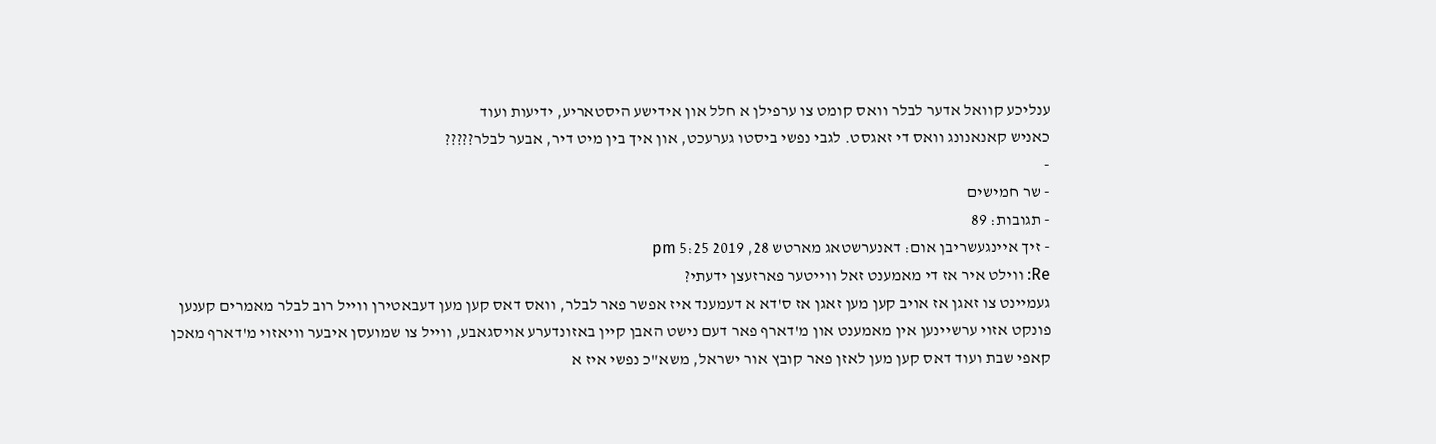ענליכע קוואל אדער לבלר וואס קומט צו ערפילן א חלל און אידישע היסטאריע, ידיעות ועוד
כאניש קאנאנונג וואס די זאגסט. לגבי נפשי ביסטו גערעכט, און איך בין מיט דיר, אבער לבלר?????
-
- שר חמישים
- תגובות: 89
- זיך איינגעשריבן אום: דאנערשטאג מארטש 28, 2019 5:25 pm
Re: ווילט איר אז די מאמענט זאל ווייטער פארזעצן ידעתי?
געמיינט צו זאגן אז אויב קען מען זאגן אז ס'דא א דעמענד איז אפשר פאר לבלר, וואס דאס קען מען דעבאטירן ווייל רוב לבלר מאמרים קענען פונקט אזוי ערשיינען אין מאמענט און מ'דארף פאר דעם נישט האבן קיין באזונדערע אויסגאבע, ווייל צו שמועסן איבער וויאזוי מ'דארף מאכן קאפי שבת ועוד דאס קען מען לאזן פאר קובץ אור ישראל, משא"כ נפשי איז א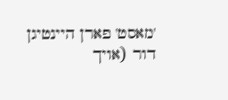'מאסט' פארן היינטיגן דור (אויך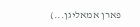פארן אמאליגן...)